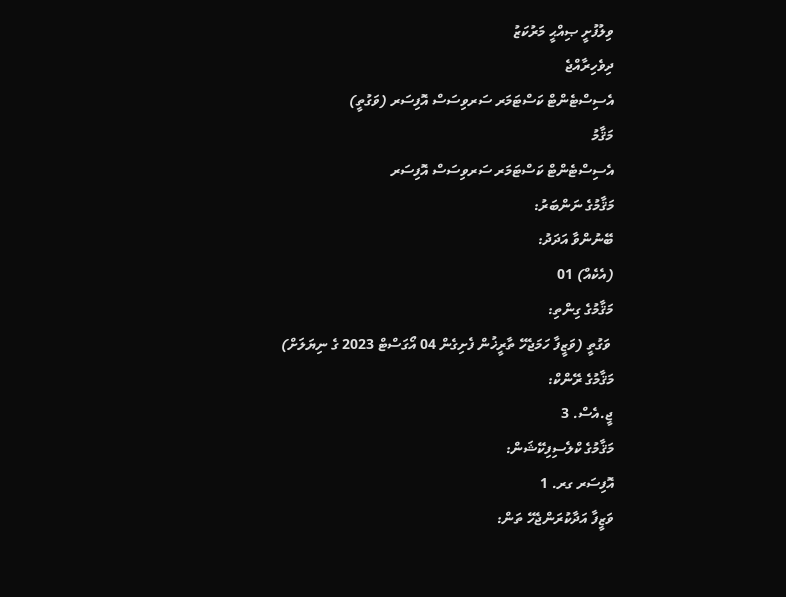ވިލުފުށީ ޞިއްޙީ މަރުކަޒު
ދިވެހިރާއްޖެ
އެސިސްޓެންޓް ކަސްޓަމަރ ސަރވިސަސް އޮފިސަރ (ވަގުތީ)
މަޤާމު
އެސިސްޓެންޓް ކަސްޓަމަރ ސަރވިސަސް އޮފިސަރ
މަޤާމުގެ ނަންބަރު:
ބޭނުންވާ އަދަދު:
(އެކެއް) 01
މަޤާމުގެ ގިންތި:
 ވަގުތީ (ވަޒީފާ ހަމަޖެހޭ ތާރީޚުން ފެށިގެން 04 އޯގަސްޓް 2023 ގެ ނިޔަލަށް)
މަޤާމުގެ ރޭންކް:
ޖީ.އެސް. 3
މަޤާމުގެ ކްލެސިފިކޭޝަން:
އޮފިސަރ ގރ. 1
ވަޒީފާ އަދާކުރަންޖެހޭ ތަން: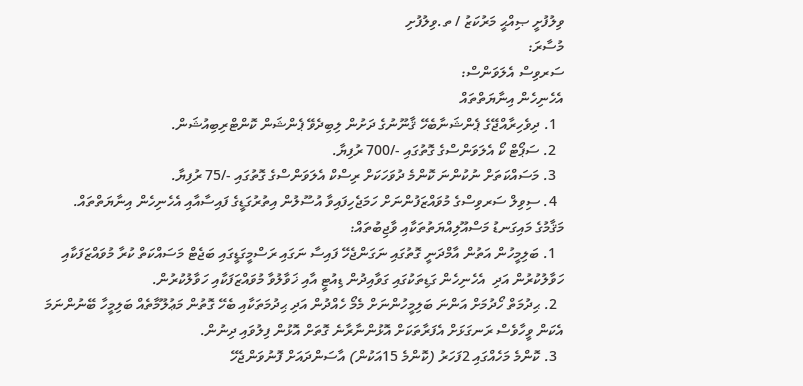ވިލުފުށީ ޞިއްޙީ މަރުކަޒު / ތ.ވިލުފުށި
މުސާރަ:
ސަރވިސް އެލަވަންސް:
އެހެނިހެން އިނާޔަތްތައް
  1. ދިވެހިރާއްޖޭގެ ޕެންޝަނާބެހޭ ޤާނޫނުގެ ދަށުން ލިބިދެވޭ ޕެންޝަން ކޮންޓްރިބިއުޝަން.
  2. ސަޕޯޓް ކޯ އެލަވަންސްގެ ގޮތުގައި -/700 ރުފިޔާ.
  3. މަސައްކަތަށް ނުކުންނަ ކޮންމެ ދުވަހަކަށް ރިސްކް އެލަވަންސްގެ ގޮތުގައި -/75 ރުފިޔާ.
  4. ސިވިލް ސަރވިސްގެ މުވައްޒަފުންނަށް ހަމަޖެހިފައިވާ އުސޫލުން އިތުރުގަޑީގެ ފައިސާއާއި އެހެނިހެން އިނާޔަތްތައް.
މަޤާމުގެ މައިގަނޑު މަސްއޫލިއްޔަތުތަކާއި ވާޖިބުތައް:
  1. ބަލިމީހުން އަތުން އާމްދަނީ ގޮތުގައި ނަގަންޖެހޭ ފައިސާ ނަގައި ރަސްމީގަޑީގައި ބަޖެޓް މަސައްކަތް ކުރާ މުވައްޒަފަކާއި ހަވާލުކުރުން އަދި  އެހެނިހެން ގަޑިތަކުގައި ގަވާއިދުން ޑިއުޓީ އާއި ޚަވާލުވާ މުވައްޒަފަކާއި ހަވާލުކުރުން.
  2. ޙިދުމަތް ހޯދުމަށް އަންނަ ބަލިމީހުންނަށް މެމޯ ހެއްދުން އަދި ޙިދުމަތަކާއި ބެހޭ ގޮތުން މަޢުލޫމާތެއް ބަލިމީހާ ބޭނުންނަމަ އެކަން ވީހާވެސް ރަނގަޅަށް އެފަރާތަކަށް އޮޅުންނާރާނެ ގޮތަށް އޮޅުން ފިލުވައި ދިނުން.
  3. ކޮންމެ މަހެއްގައި 2ފަހަރު (ކޮންމެ 15އަކުން) އާސަންދައަށް ފޮނުވަންޖެހޭ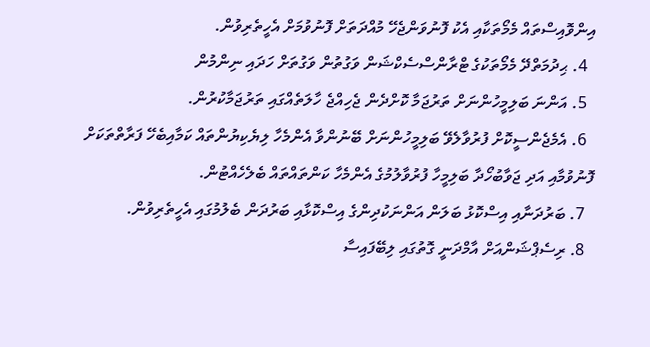އިންވޮއިސްތައް މެމޯތަކާއި އެކު ފޮނުވަންޖެހޭ މުއްދަތަށް ފޮނުވުމަށް އެހީތެރިވުން.
  4. ޙިދުމަތްދޭ މެމޯތަކުގެ ޓްރާންސްސެކްޝަން ވަގުތުން ވަގުތަށް ހަދައި ނިންމުން
  5. އަންނަ ބަލިމީހުންނަށް ތަރުޖަމާ ކޮށްދެން ޖެހިއްޖެ ހާލަތެއްގައި ތަރުޖަމާކުރުން.
  6. އެމެޖެންސީކޮށް ފުރުވާލެވޭ ބަލިމީހުންނަށް ބޭނުންވާ އެންމެހާ ލިޔެކިޔުންތައް ކަމާއިބެހޭ ފަރާތްތަކަށް ފޮނުވުމާއި އަދި ޖަވާބުހޯދާ ބަލިމީހާ ފުރުވާލުމުގެ އެންމެހާ ކަންތައްތައް ބެލެހެއްޓުން.
  7. ބަރުދަނާއި އިސްކޮޅު ބަލަން އަންނަކުދިންގެ އިސްކޮޅާއި ބަރުދަން ބެލުމުގައި އެހީތެރިވުން.
  8. ރިސެޕްޝަންއަށް އާމްދަނީ ގޮތުގައި ލިބޭފައިސާ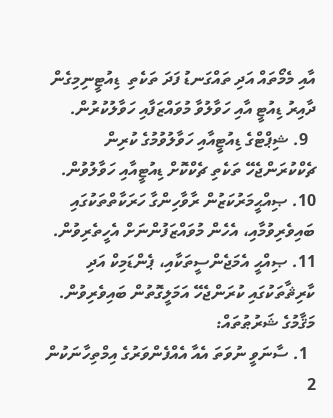އާއި މެމޯތައް އަދި ތައްގަނޑު ފަދަ ތަކެތި  ޑިއުޓީނިމިގެން ދާއިރު ޑިއުޓީ އާއި ހަވާލުވާ މުވައްޒަފާއި ހަވާލުކުރުން.
  9. ޝިޕްޓްގެ ޑިއުޓީއާއި ހަވާލުވުމުގެ ކުރިން ޗެކްކުރަންޖެހޭ ތަކެތި ޗެކްކޮށް ޑިއުޓީއާއި ހަވާލުވުން.
10. ޞިއްޙީމަރުކަޒުން ރާވާހިންގާ ހަރަކާތްތަކުގައި ބައިވެރިވުމާއި، އެހެން މުވައްޒަފުންނަށް އެހީތެރިވުން.
11. ޞިއްޙީ އެމަޖެންސީތަކާއި، ޕެންޑަމިކް އަދި ކާރިޘާތަކުގައި ކުރަންޖެހޭ އަމަލީގޮތުން ބައިވެރިވުން.
މަޤާމުގެ ޝަރުޠުތައް:
  1. ސާނަވީ ނުވަތަ އެއާ އެއްފެންވަރުގެ އިމްތިހާނަކުން 2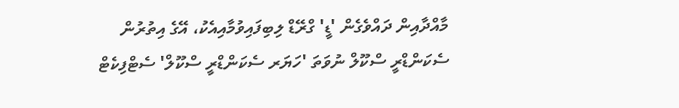މާއްދާއިން ދައްވެގެން 'ޑީ' ގްރޭޑް ލިބިފައިވުމާއިއެކު، އޭގެ އިތުރުން ސެކަންޑްރީ ސްކޫލް ނުވަތަ 'ހަޔަރ ސެކަންޑްރީ ސްކޫލް' ސެޓްފިކެޓް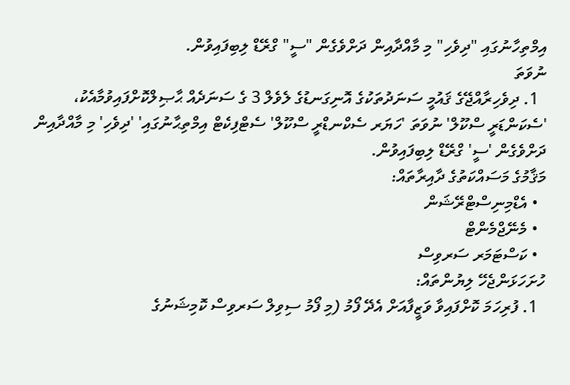އިމްތިހާނުގައި "ދިވެހި" މި މާއްދާއިން ދަށްވެގެން "ސީ" ގްރޭޑް ލިބިފައިވުން.
ނުވަތަ
  1. ދިވެހިރާއްޖޭގެ ޤައުމީ ސަނަދުތަކުގެ އޮނިގަނޑުގެ ލެވެލް 3 ގެ ސަނަދެއް ޙާޞިލްކޮށްފައިވުމާއެކު، 'ސެކަންޑަރީ ސްކޫލް' ނުވަތަ 'ހަޔަރ ސެކްނޑްރީ ސްކޫލް' ސެޓްފިކެޓް އިމްތިޙާނުގައި' 'ދިވެހި' މި މާއްދާއިން ދަށްވެގެން 'ސީ' ގްރޭޑް ލިބިފައިވުން.
މަޤާމުގެ މަސައްކަތުގެ ދާއިރާތައް:
  • އެޑްމިނިސްޓްރޭޝަން
  • މެނޭޖްމެންޓް
  • ކަސްޓަމަރ ސަރވިސް
ހުށަހަޅަންޖެހޭ ލިޔުންތައް:
  1. ފުރިހަމަ ކޮށްފައިވާ ވަޒީފާއަށް އެދޭ ފޯމު (މި ފޯމު ސިވިލް ސަރވިސް ކޮމިޝަނުގެ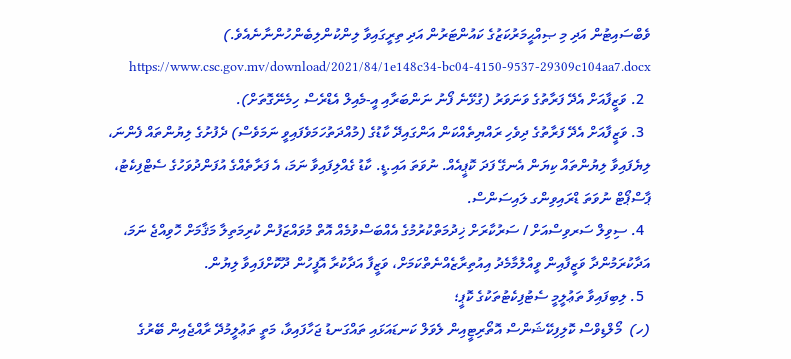ވެބްސައިޓުން އަދި މި ޞިއްޙީމަރުކަޒުގެ ކައުންޓަރުން އަދި ތިރީގައިވާ ލިންކުންލިބެންހުންނާނެއެވެ.) https://www.csc.gov.mv/download/2021/84/1e148c34-bc04-4150-9537-29309c104aa7.docx
  2. ވަޒީފާއަށް އެދޭ ފަރާތުގެ ވަނަވަރު (ގުޅޭނެ ފޯނު ނަންބަރާއި އީ-މެއިލް އެޑްރެސް ހިމެނޭގޮތަށް).
  3. ވަޒީފާއަށް އެދޭ ފަރާތުގެ ދިވެހި ރައްޔިތެއްކަން އަންގައިދޭ ކާޑުގެ (މުއްދަތުހަމަވެފައިވީ ނަމަވެސް) ދެފުށުގެ ލިޔުންތައް ފެންނަ، ލިޔެފައިވާ ލިޔުންތައް ކިޔަން އެނގޭ ފަދަ ކޮޕީއެއް. ނުވަތަ އައި.ޑީ. ކާޑު ގެއްލިފައިވާ ނަމަ، އެ ފަރާތެއްގެ އުފަންދުވަހުގެ ސެޓްފިކެޓު، ޕާސްޕޯޓް ނުވަތަ ޑްރައިވިންގ ލައިސަންސް.
  4. ސިވިލް ސަރވިސްއަށް / ސަރުކާރަށް ޚިދުމަތްކުރުމުގެ އެއްބަސްވުމެއް އޮތް މުވައްޒަފުން ކުރިމަތިލާ މަޤާމަށް ހޮވިއްޖެ ނަމަ، އަދާކުރަމުންދާ ވަޒީފާއިން ވީއްލުމާމެދު އިއުތިރާޒެއްނެތްކަމަށް، ވަޒީފާ އަދާކުރާ އޮފީހުން ދޫކޮށްފައިވާ ލިޔުން.
  5. ލިބިފައިވާ ތަޢުލީމީ ސެޓުފިކެޓުތަކުގެ ކޮޕީ؛
(ހ)  މޯލްޑިވްސް ކޮލިފިކޭޝަންސް އޮތޯރިޓީއިން ލެވަލް ކަނޑައަޅައި ތައްގަނޑު ޖަހާފައިވާ، މަތީ ތަޢުލީމުދޭ ރާއްޖެއިން ބޭރުގެ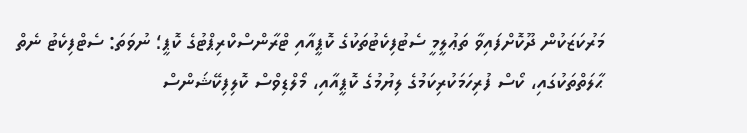މަރުކަޒަކުން ދޫކޮށްފައިވާ ތަޢުލީމީ ސެޓުފިކެޓުތަކުގެ ކޮޕީއާއި ޓްރާންސްކްރިޕްޓުގެ ކޮޕީ؛ ނުވަތަ: ސެޓްފިކެޓު ނެތް ޙާލަތްތަކުގައި، ކޯސް ފުރިހަމަކުރިކަމުގެ ލިޔުމުގެ ކޮޕީއާއި، މޯލްޑިވްސް ކޮލިފިކޭޝަންސް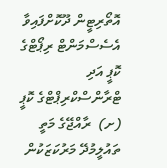އޮތޯރިޓީން ދޫކޮށްފައިވާ އެސެސްމަންޓް ރިޕޯޓްގެ ކޮޕީ އަދި ޓްރާންސްކްރިޕްޓްގެ ކޮޕީ
(ށ)  ރާއްޖޭގެ މަތީ ތައުލީމުދޭ މަރުކަޒަކުން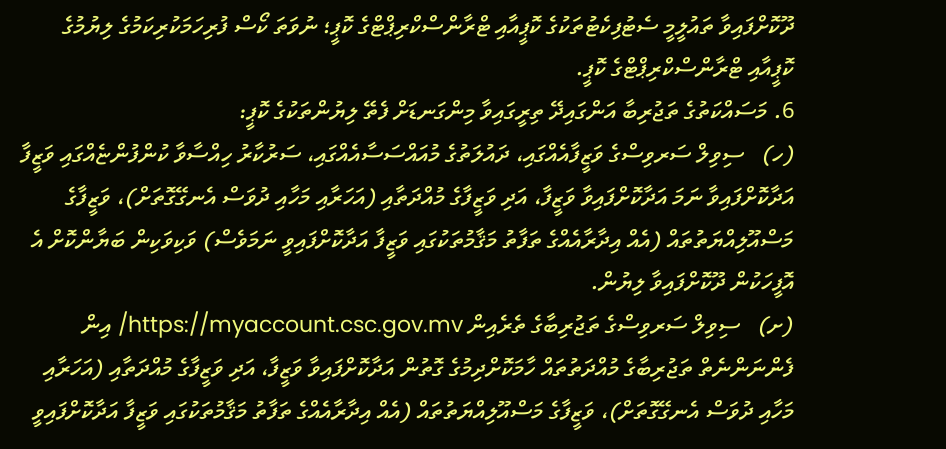ދޫކޮށްފައިވާ ތައުލީމީ ސެޓުފިކެޓުތަކުގެ ކޮޕީއާއި ޓްރާންސްކްރިޕްޓްގެ ކޮޕީ؛ ނުވަތަ ކޯސް ފުރިހަމަކުރިކަމުގެ ލިޔުމުގެ ކޮޕީއާއި ޓްރާންސްކްރިޕްޓްގެ ކޮޕީ.
6. މަސައްކަތުގެ ތަޖުރިބާ އަންގައިދޭ ތިރީގައިވާ މިންގަނޑަށް ފެތޭ ލިޔުންތަކުގެ ކޮޕީ:
(ހ)   ސިވިލް ސަރވިސްގެ ވަޒީފާއެއްގައި، ދައުލަތުގެ މުއައްސަސާއެއްގައި، ސަރުކާރު ހިއްސާވާ ކުންފުންޏެއްގައި ވަޒީފާ އަދާކޮށްފައިވާ ނަމަ އަދާކޮށްފައިވާ ވަޒީފާ، އަދި ވަޒީފާގެ މުއްދަތާއި (އަހަރާއި މަހާއި ދުވަސް އެނގޭގޮތަށް)، ވަޒީފާގެ މަސްއޫލިއްޔަތުތައް (އެއް އިދާރާއެއްގެ ތަފާތު މަޤާމުތަކުގައި ވަޒީފާ އަދާކޮށްފައިވީ ނަމަވެސް) ވަކިވަކިން ބަޔާންކޮށް އެ އޮފީހަކުން ދޫކޮށްފައިވާ ލިޔުން.
(ށ)   ސިވިލް ސަރވިސްގެ ތަޖުރިބާގެ ތެރެއިން https://myaccount.csc.gov.mv/ އިން ފެންނަންނެތް ތަޖުރިބާގެ މުއްދަތުތައް ހާމަކޮށްދިމުގެ ގޮތުން އަދާކޮށްފައިވާ ވަޒީފާ، އަދި ވަޒީފާގެ މުއްދަތާއި (އަހަރާއި މަހާއި ދުވަސް އެނގޭގޮތަށް)، ވަޒީފާގެ މަސްއޫލިއްޔަތުތައް (އެއް އިދާރާއެއްގެ ތަފާތު މަޤާމުތަކުގައި ވަޒީފާ އަދާކޮށްފައިވީ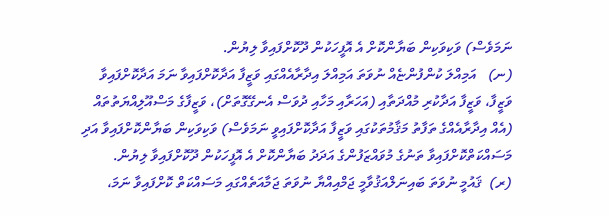ނަމަވެސް) ވަކިވަކިން ބަޔާންކޮށް އެ އޮފީހަކުން ދޫކޮށްފައިވާ ލިޔުން.
(ނ)   އަމިއްލަ ކުންފުންޏެއް ނުވަތަ އަމިއްލަ އިދާރާއެއްގައި ވަޒީފާ އަދާކޮށްފައިވާ ނަމަ އަދާކޮށްފައިވާ ވަޒީފާ، ވަޒީފާ އަދާކުރި މުއްދަތާއި (އަހަރާއި މަހާއި ދުވަސް އެނގޭގޮތަށް)، ވަޒީފާގެ މަސްއޫލިއްޔަތުތައް (އެއް އިދާރާއެއްގެ ތަފާތު މަޤާމުތަކުގައި ވަޒީފާ އަދާކޮށްފައިވީ ނަމަވެސް) ވަކިވަކިން ބަޔާންކޮށްފައިވާ އަދި މަސައްކަތްކޮށްފައިވާ ތަނުގެ މުވައްޒަފުންގެ އަދަދު ބަޔާންކޮށް އެ އޮފީހަކުން ދޫކޮށްފައިވާ ލިޔުން.
(ރ)  ޤައުމީ ނުވަތަ ބައިނަލްއަޤުވާމީ ޖަމްއިއްޔާ ނުވަތަ ޖަމާއަތެއްގައި މަސައްކަތް ކޮށްފައިވާ ނަމަ،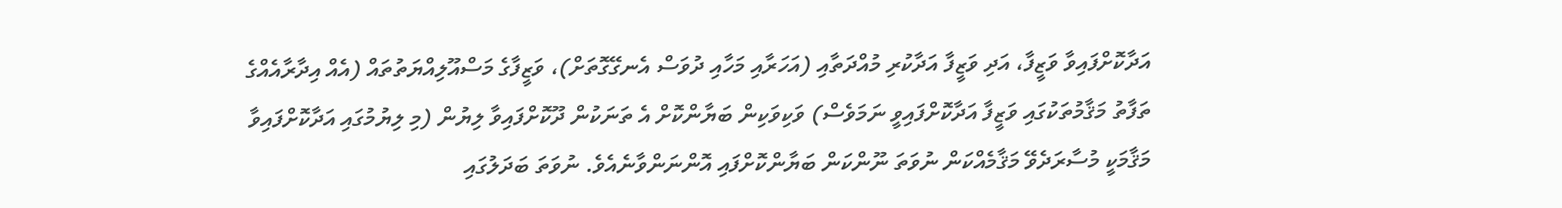އަދާކޮށްފައިވާ ވަޒީފާ، އަދި ވަޒީފާ އަދާކުރި މުއްދަތާއި (އަހަރާއި މަހާއި ދުވަސް އެނގޭގޮތަށް)، ވަޒީފާގެ މަސްއޫލިއްޔަތުތައް (އެއް އިދާރާއެއްގެ ތަފާތު މަޤާމުތަކުގައި ވަޒީފާ އަދާކޮށްފައިވީ ނަމަވެސް) ވަކިވަކިން ބަޔާންކޮށް އެ ތަނަކުން ދޫކޮށްފައިވާ ލިޔުން (މި ލިޔުމުގައި އަދާކޮށްފައިވާ މަޤާމަކީ މުސާރަދެވޭ މަޤާމެއްކަން ނުވަތަ ނޫންކަން ބަޔާންކޮށްފައި އޮންނަންވާނެއެވެ. ނުވަތަ ބަދަލުގައި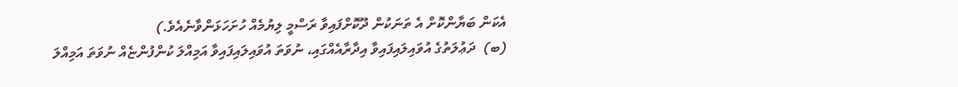އެކަން ބަޔާންކޮށް އެ ތަނަކުން ދޫކޮށްފައިވާ ރަސްމީ ލިޔުމެއް ހުށަހަޅަންވާނެއެވެ.)
(ބ)  ދަޢުލަތުގެ އުވައިލައިފައިވާ އިދާރާއެއްގައި، ނުވަތަ އުވައިލައިފައިވާ އަމިއްލަ ކުންފުންޏެއް ނުވަތަ އަމިއްލަ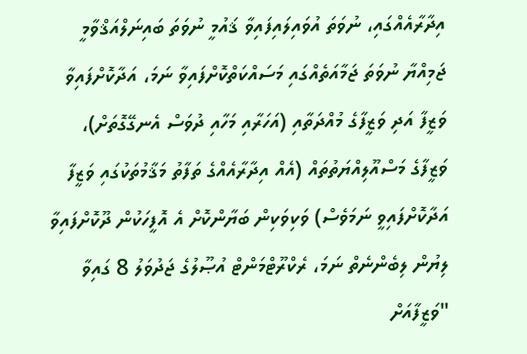އިދާރާއެއްގައި، ނުވަތަ އުވައިލައިފައިވާ ޤައުމީ ނުވަތަ ބައިނަލްއަޤްވާމީ ޖަމިއްޔާ ނުވަތަ ޖަމާއަތެއްގައި މަސައްކަތްކޮށްފައިވާ ނަމަ، އަދާކޮށްފައިވާ ވަޒީފާ އަދި ވަޒީފާގެ މުއްދަތާއި (އަހަރާއި މަހާއި ދުވަސް އެނގޭގޮތަށް)، ވަޒީފާގެ މަސްއޫލިއްޔަތުތައް (އެއް އިދާރާއެއްގެ ތަފާތު މަޤާމުތަކުގައި ވަޒީފާ އަދާކޮށްފައިވީ ނަމަވެސް) ވަކިވަކިން ބަޔާންކޮށް އެ އޮފީހަކުން ދޫކޮށްފައިވާ ލިޔުން ލިބެންނެތް ނަމަ، ރެކްރޫޓްމަންޓް އުޞޫލުގެ ޖަދުވަލު 8 ގައިވާ "ވަޒީފާއަށް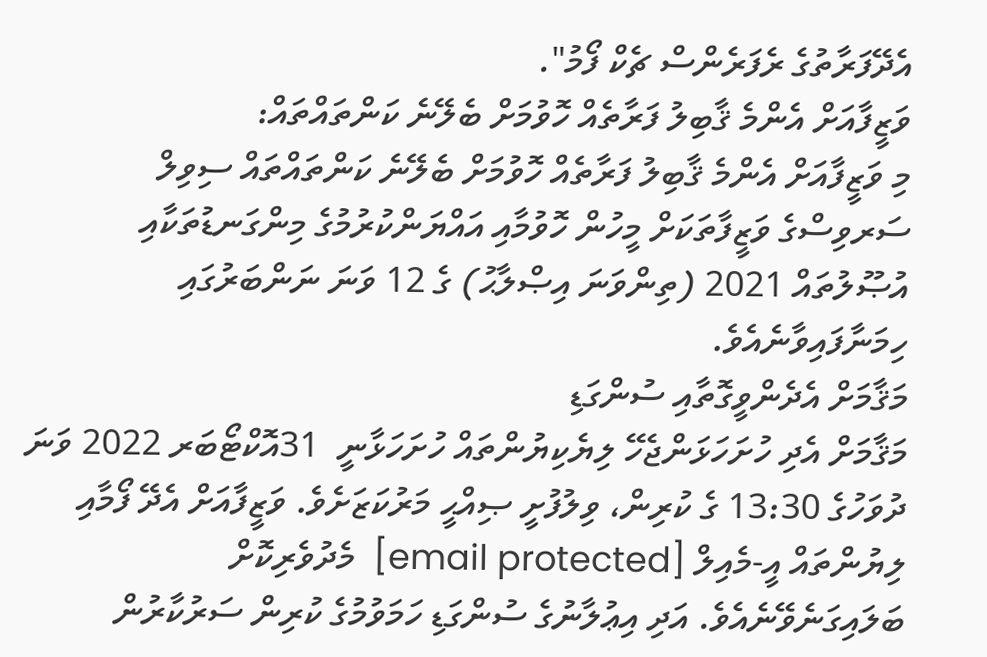އެދޭފަރާތުގެ ރެފަރެންސް ޗެކް ފޯމު".
ވަޒީފާއަށް އެންމެ ޤާބިލު ފަރާތެއް ހޮވުމަށް ބެލޭނެ ކަންތައްތައް:
މި ވަޒީފާއަށް އެންމެ ޤާބިލު ފަރާތެއް ހޮވުމަށް ބެލޭނެ ކަންތައްތައް ސިވިލް ސަރވިސްގެ ވަޒީފާތަކަށް މީހުން ހޮވުމާއި އައްޔަންކުރުމުގެ މިންގަނޑުތަކާއި އުޞޫލުތައް 2021 (ތިންވަނަ އިޞްލާޙު) ގެ 12 ވަނަ ނަންބަރުގައި ހިމަނާފައިވާނެއެވެ.
މަޤާމަށް އެދެންވީގޮތާއި ސުންގަޑި
މަޤާމަށް އެދި ހުށަހަޅަންޖެހޭ ލިޔެކިޔުންތައް ހުށަހަޅާނީ  31އޮކްޓޯބަރ 2022 ވަނަ ދުވަހުގެ 13:30 ގެ ކުރިން، ވިލުފުށީ ޞިއްޙީ މަރުކަޒަށެވެ. ވަޒީފާއަށް އެދޭ ފޯމާއި ލިޔުންތައް އީ-މެއިލް [email protected]  މެދުވެރިކޮށް ބަލައިގަނެވޭނެއެވެ. އަދި އިޢުލާނުގެ ސުންގަޑި ހަމަވުމުގެ ކުރިން ސަރުކާރުން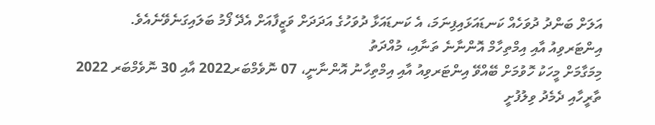އަލަށް ބަންދު ދުވަހެއް ކަނޑައަޅައިފިނަމަ، އެ ކަނޑައަޅާ ދުވަހުގެ އަދަދަށް ވަޒީފާއަށް އެދޭ ފޯމު ބަލައިގަނެވޭނެއެވެ.
އިންޓަރވިއު އާއި އިމްތިހާމް އޮންނާނެ ތަނާއި، މުއްދަތު
މިމަގާމަށް މީހަކު ހޮވުމަށް ބޭއްވޭ އިންޓަރވިއު އާއި އިމްތިހާނު އޮންނާނީ، 07 ނޮވެމްބަރ2022 އާއި 30 ނޮވެމްބަރ 2022 ތާރީހާއި ދެމެދު ވިލުފުށީ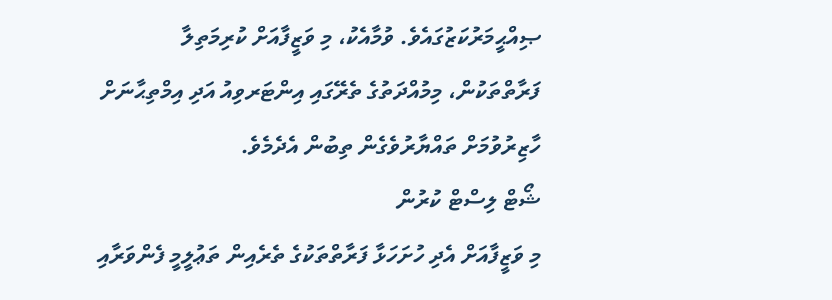ޞިއްޙީމަރުކަޒުގައެވެ. ވުމާއެކު، މި ވަޒީފާއަށް ކުރިމަތިލާ ފަރާތްތަކުން، މިމުއްދަތުގެ ތެރޭގައި އިންޓަރވިއު އަދި އިމްތިޙާނަށް ހާޒިރުވުމަށް ތައްޔާރުވެގެން ތިބުން އެދެމެވެ.
ޝޯޓް ލިސްޓް ކުރުން
މި ވަޒީފާއަށް އެދި ހުށަހަޅާ ފަރާތްތަކުގެ ތެރެއިން ތަޢުލީމީ ފެންވަރާއި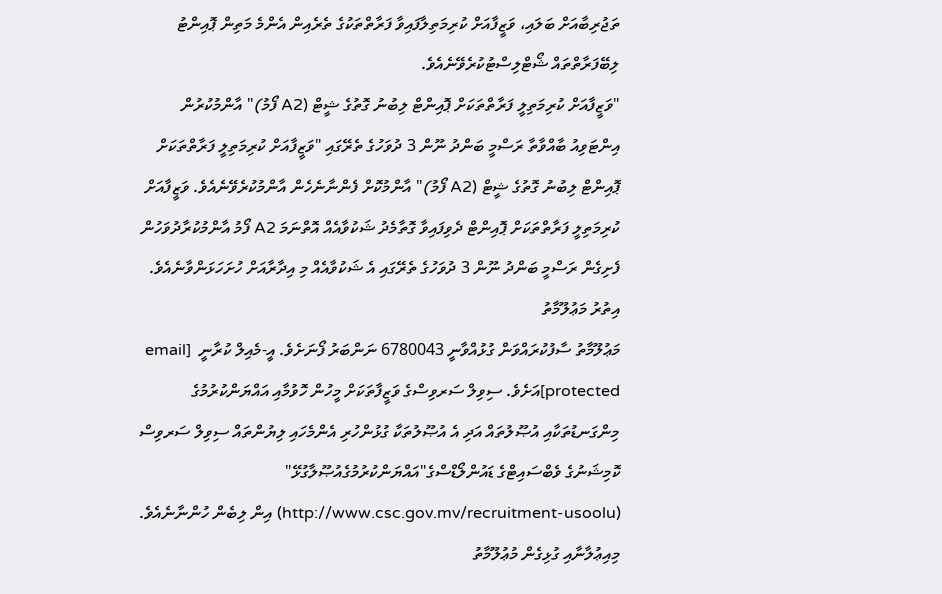ތަޖުރިބާއަށް ބަލައި، ވަޒީފާއަށް ކުރިމަތިލާފައިވާ ފަރާތްތަކުގެ ތެރެއިން އެންމެ މަތިން ޕޮއިންޓު ލިބޭފަރާތްތައް ޝޯޓްލިސްޓުކުރެވޭނެއެވެ.
"ވަޒީފާއަށް ކުރިމަތިލީ ފަރާތްތަކަށް ޕޮއިންޓް ލިބުނު ގޮތުގެ ޝީޓް (A2 ފޯމު)" އާންމުކުރުން
އިންޓަވިއު ބާއްވާތާ ރަސްމީ ބަންދު ނޫން 3 ދުވަހުގެ ތެރޭގައި "ވަޒީފާއަށް ކުރިމަތިލީ ފަރާތްތަކަށް ޕޮއިންޓް ލިބުނު ގޮތުގެ ޝީޓް (A2 ފޯމު)" އާންމުކޮށް ފެންނާނެހެން އާންމުކުރެވޭނެއެވެ. ވަޒީފާއަށް ކުރިމަތިލީ ފަރާތްތަކަށް ޕޮއިންޓް ދެވިފައިވާ ގޮތާމެދު ޝަކުވާއެއް އޮތްނަމަ A2 ފޯމު އާންމުކުރާދުވަހުން ފެށިގެން ރަސްމީ ބަންދު ނޫން 3 ދުވަހުގެ ތެރޭގައި އެ ޝަކުވާއެއް މި އިދާރާއަށް ހުށަހަޅަންވާނެއެވެ.
އިތުރު މަޢުލޫމާތު
މަޢުލޫމާތު ސާފުކުރައްވަން ގުޅުއްވާނީ 6780043 ނަންބަރު ފޯނަށެވެ. އީ-މެއިލް ކުރާނީ  [email protected]އަށެވެ. ސިވިލް ސަރވިސްގެ ވަޒީފާތަކަށް މީހުން ހޮވުމާއި އައްޔަންކުރުމުގެ މިންގަނޑުތަކާއި އުޞޫލުތައް އަދި އެ އުޞޫލުތަކާ ގުޅުންހުރި އެންމެހައި ލިޔުންތައް ސިވިލް ސަރވިސް ކޮމިޝަނުގެ ވެބްސައިޓްގެ ޑައުންލޯޑްސްގެ"އައްޔަންކުރުމުގެއުޞޫލާގުޅޭ" (http://www.csc.gov.mv/recruitment-usoolu) އިން ލިބެން ހުންނާނެއެވެ.
މިއިޢުލާނާއި ގުޅިގެން މުޢުލޫމާތު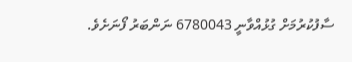ސާފުކުރުމަށް ގުޅުއްވާނީ 6780043 ނަންބަރު ފޯނަށެވެ.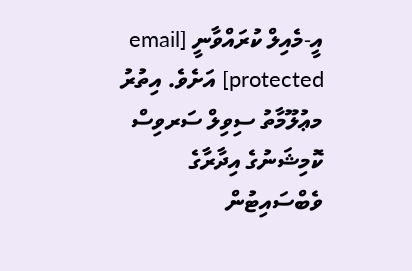އީ-މެއިލް ކުރައްވާނީ [email protected] އަށެވެ. އިތުރު މޢުލޫމާތު ސިވިލް ސަރވިސް ކޮމިޝަނުގެ އިދާރާގެ ވެބްސައިޓުން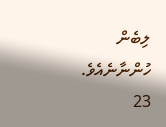ލިބެން ހުންނާނެއެވެ.
23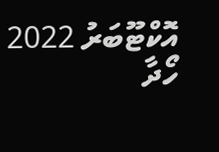އޮކްޓޫބަރު 2022
ހޯދާ